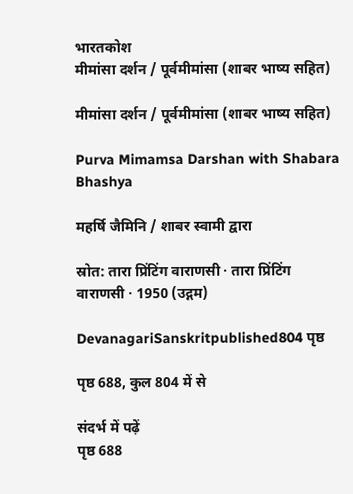भारतकोश
मीमांसा दर्शन / पूर्वमीमांसा (शाबर भाष्य सहित)

मीमांसा दर्शन / पूर्वमीमांसा (शाबर भाष्य सहित)

Purva Mimamsa Darshan with Shabara Bhashya

महर्षि जैमिनि / शाबर स्वामी द्वारा

स्रोत: तारा प्रिंटिंग वाराणसी · तारा प्रिंटिंग वाराणसी · 1950 (उद्गम)

DevanagariSanskritpublished804 पृष्ठ

पृष्ठ 688, कुल 804 में से

संदर्भ में पढ़ें
पृष्ठ 688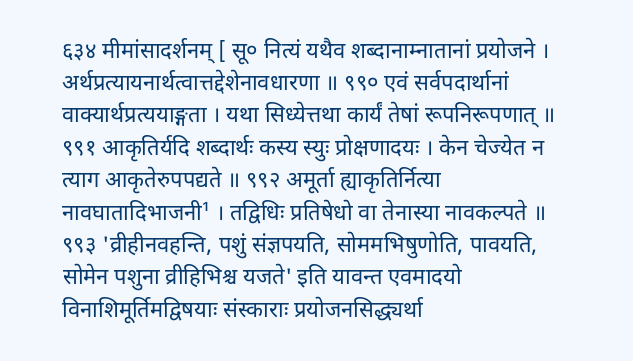६३४ मीमांसादर्शनम् [ सू० नित्यं यथैव शब्दानाम्नातानां प्रयोजने । अर्थप्रत्यायनार्थत्वात्तद्देशेनावधारणा ॥ ९९० एवं सर्वपदार्थानां वाक्यार्थप्रत्ययाङ्गता । यथा सिध्येत्तथा कार्यं तेषां रूपनिरूपणात् ॥ ९९१ आकृतिर्यदि शब्दार्थः कस्य स्युः प्रोक्षणादयः । केन चेज्येत न त्याग आकृतेरुपपद्यते ॥ ९९२ अमूर्ता ह्याकृतिर्नित्या नावघातादिभाजनी¹ । तद्विधिः प्रतिषेधो वा तेनास्या नावकल्पते ॥ ९९३ 'व्रीहीनवहन्ति, पशुं संज्ञपयति, सोममभिषुणोति, पावयति, सोमेन पशुना व्रीहिभिश्च यजते' इति यावन्त एवमादयो विनाशिमूर्तिमद्विषयाः संस्काराः प्रयोजनसिद्ध्यर्था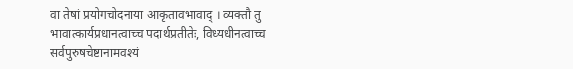वा तेषां प्रयोगचोदनाया आकृतावभावाद् । व्यक्तौ तु भावात्कार्यप्रधानत्वाच्च पदार्थप्रतीतेः, विध्यधीनत्वाच्च सर्वपुरुषचेष्टानामवश्यं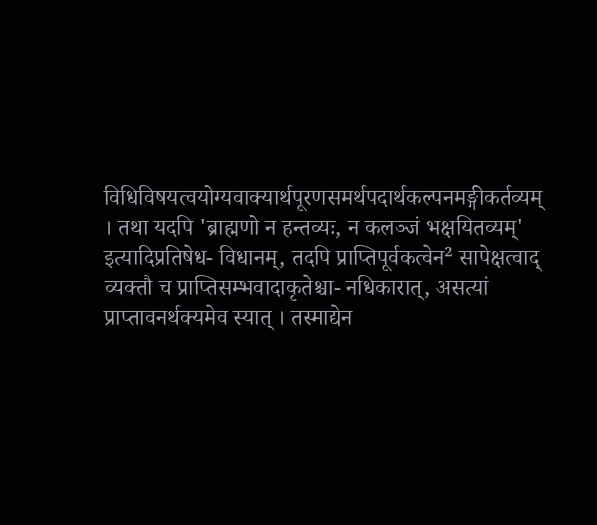विधिविषयत्वयोग्यवाक्यार्थपूरणसमर्थपदार्थकल्पनमङ्गीकर्तव्यम् । तथा यदपि 'ब्राह्मणो न हन्तव्यः, न कलञ्जं भक्षयितव्यम्' इत्यादिप्रतिषेध- विधानम्, तदपि प्राप्तिपूर्वकत्वेन² सापेक्षत्वाद् व्यक्तौ च प्राप्तिसम्भवादाकृतेश्चा- नधिकारात्, असत्यां प्राप्तावनर्थक्यमेव स्यात् । तस्माद्येन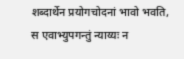शब्दार्थेन प्रयोगचोदनां भावो भवति, स एवाभ्युपगन्तुं न्याय्यः न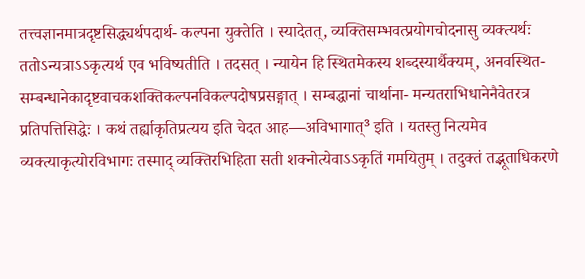तत्त्वज्ञानमात्रदृष्टसिद्ध्यर्थपदार्थ- कल्पना युक्तेति । स्यादेतत्, व्यक्तिसम्भवत्प्रयोगचोदनासु व्यक्त्यर्थः ततोऽन्यत्राऽऽकृत्यर्थ एव भविष्यतीति । तदसत् । न्यायेन हि स्थितमेकस्य शब्दस्यार्थैक्यम्, अनवस्थित- सम्बन्धानेकादृष्टवाचकशक्तिकल्पनविकल्पदोषप्रसङ्गात् । सम्बद्धानां चार्थाना- मन्यतराभिधानेनैवेतरत्र प्रतिपत्तिसिद्धेः । कथं तर्ह्याकृतिप्रत्यय इति चेदत आह—अविभागात्³ इति । यतस्तु नित्यमेव व्यक्त्याकृत्योरविभागः तस्माद् व्यक्तिरभिहिता सती शक्नोत्येवाऽऽकृतिं गमयितुम् । तदुक्तं तद्भूताधिकरणे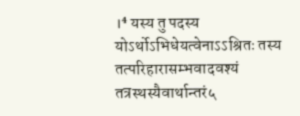।⁴ यस्य तु पदस्य योऽर्थोऽभिधेयत्वेनाऽऽश्रितः तस्य तत्परिहारासम्भवादवश्यं तत्रस्थस्यैवार्थान्तरं५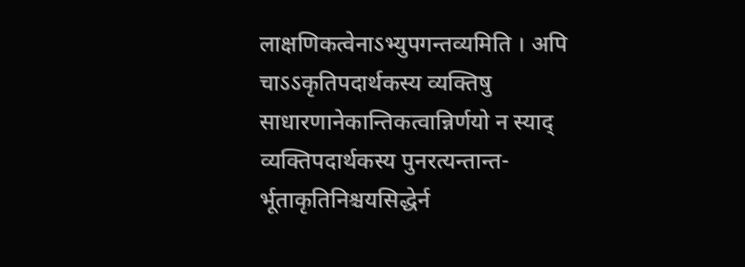लाक्षणिकत्वेनाऽभ्युपगन्तव्यमिति । अपि चाऽऽकृतिपदार्थकस्य व्यक्तिषु साधारणानेकान्तिकत्वान्निर्णयो न स्याद् व्यक्तिपदार्थकस्य पुनरत्यन्तान्त- र्भूताकृतिनिश्चयसिद्धेर्न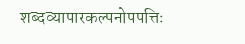शब्दव्यापारकल्पनोपपत्तिः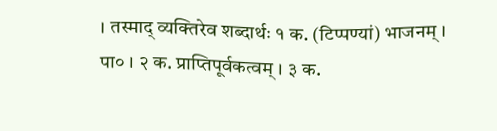। तस्माद् व्यक्तिरेव शब्दार्थः १ क. (टिप्पण्यां) भाजनम् । पा० । २ क. प्राप्तिपूर्वकत्वम् । ३ क.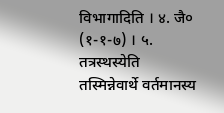विभागादिति । ४. जै० (१-१-७) । ५. तत्रस्थस्येति तस्मिन्नेवार्थे वर्तमानस्य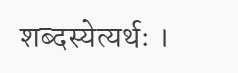शब्दस्येत्यर्थः ।